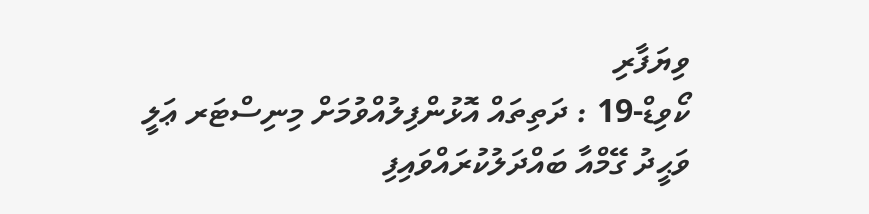ވިޔަފާރި
ކޯވިޑް-19 : ދަތިތައް އޮޅުންފިލުއްވުމަށް މިނިސްޓަރ ޢަލީ ވަޙީދު ގޭމްއާ ބައްދަލުކުރައްވައިފި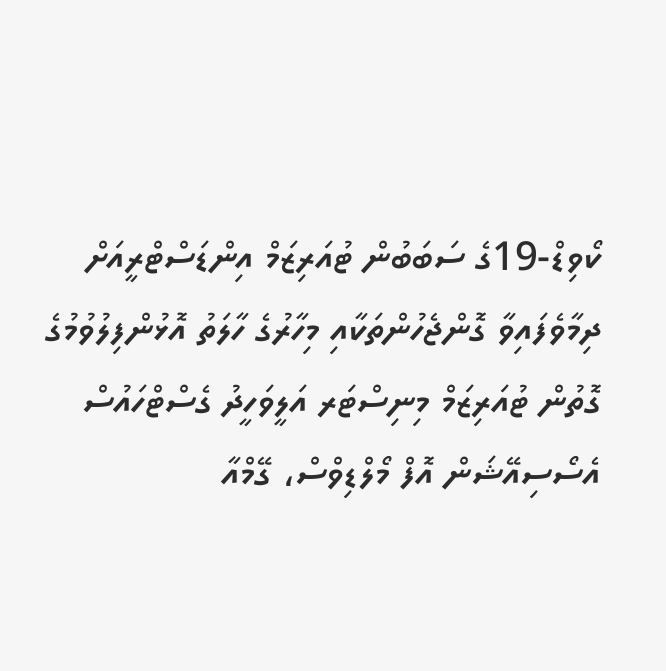ކޯވިޑް-19ގެ ސަބަބުން ޓުއަރިޒަމް އިންޑަސްޓްރީއަށް ދިމާވެފައިވާ ގޮންޖެހުންތަކާއި މިހާރުގެ ހާލަތު އޮޅުންފިލުވުމުގެ ގޮތުން ޓުއަރިޒަމް މިނިސްޓަރ އަލީވަހީދު ގެސްޓްހައުސް އެސޯސިއޭޝަން އޮފް މޯލްޑިވްސް، ގޭމްއާ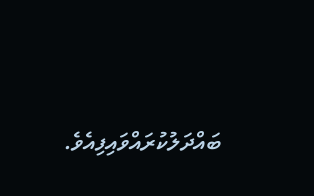ބައްދަލުކުރައްވައިފިއެވެ.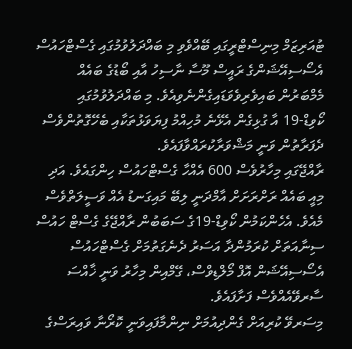ޓުއަރިޒަމް މިނިސްޓްރީގައި ބޭއްވެވި މި ބައްދަލުވުމުގައި ގެސްޓްހައުސް އެސޯސިއޭޝަންގެ ރައީސް މޫސާ ނާސިހު އާއި ބޯޑުގެ ބައެއް މެމްބަރުން ބައިވެރިވެވަޑައިގެންނެވިއެވެ. މި ބައްދަލުވުމުގައި ކޯވިޑް-19 އާ ގުޅިގެން އެޅޭނެ މުހިއްމު ފިޔަވަޅުތަކާއި ބެހޭގޮތުންވެސް ދެފަރާތުން ވަނީ މަޝްވަރާކުރައްވާފައެވެ.
ރާއްޖޭގައި މިހާރުވެސް 600 އެއްހާ ގެސްޓްހައުސް ހިންގައެވެ. އަދި މިއީ ބައެއް ރަށްރަށަށް އާމްދަނީ ލިބޭ މައިގަނޑު އެއް ވަސީލަތްވެސް މެއެވެ. އެހެންކަމުން ކޯވިޑް-19ގެ ސަބަބުން ރާއްޖޭގެ ގެސްޓް ހައުސް ސިނާއަތަށް ކުރަމުންދާ އަސަރު ދެނެގަތުމަށް ގެސްޓްހައުސް އެސޯސިއޭޝަން އޮފް މޯލްޑިވްސް، ގޭމްއިން މިހާރު ވަނީ ޚާއްސަ ސާރވޭއެއްވެސް ފަށާފައެވެ.
މިސަރވޭ ކުރިއަށް ގެންދިއުމަށް ނިންމާފައިވަނީ ކޮރޯނާ ވައިރަސްގެ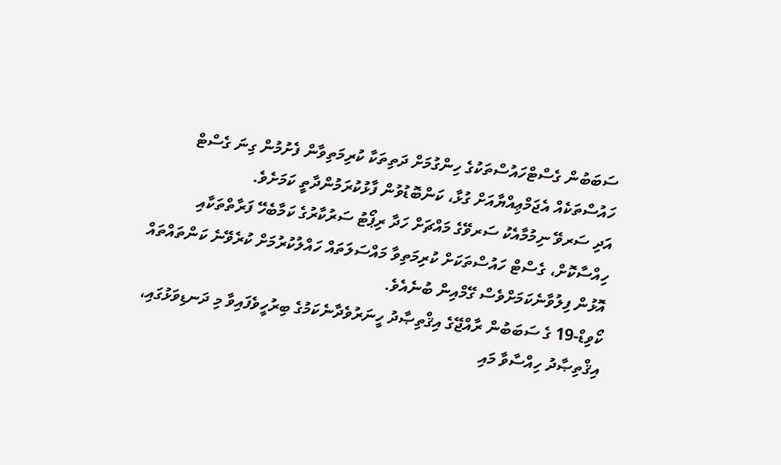ސަބަބުން ގެސްޓްހައުސްތަކުގެ ހިންގުމަށް ދަތިތަކާ ކުރިމަތިވާން ފެށުމުން ގިނަ ގެސްޓް ހައުސްތަކެއް އެޖަމްޢިއްޔާއަށް ގުޅާ، ކަންބޮޑުވުން ފާޅުކުރަމުންދާތީ ކަމަށެވެ.
އަދި ސަރވޭ ނިމުމާއެކު ސަރވޭގެ މައްޗަށް ހަދާ ރިޕޯޓު ސަރުކާރުގެ ކަމާބެހޭ ފަރާތްތަކާއި ހިއްސާކޮށް، ގެސްޓް ހައުސްތަކަށް ކުރިމަތިވާ މައްސަލަތައް ހައްލުކުރުމަށް ކުރެވޭނެ ކަންތައްތައް އޮޅުން ފިލުވާނެކަމަށްވެސް ގޭމްއިން ބުނެއެވެ.
ކޯވިޑް-19 ގެ ސަބަބުން ރާއްޖޭގެ އިޤްތިޞާދު ހީނަރުވެދާނެކަމުގެ ބިރުހީވެފައިވާ މި ދަނޑިވަޅުގައި، އިޤްތިޞާދު ހިއްސާވާ މައި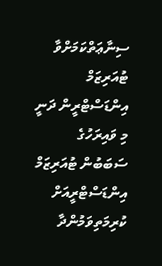ސިނާޢަތްކަމަށްވާ ޓުއަރިޒަމް އިންޑަސްޓްރީން ދަނީ މި ވައިރަހުގެ ސަބަބުން ޓުއަރިޒަމް އިންޑަސްޓްރީއަށް ކުރިމަތިވަމުންދާ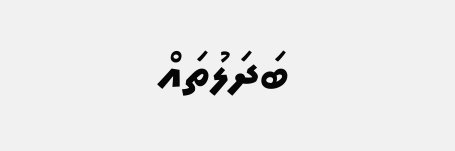ބަދަލުތައް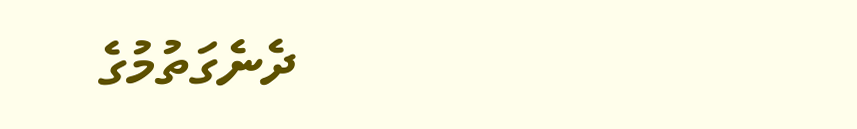ދެނެގަތުމުގެ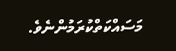މަސައްކަތްކުރަމުންނެވެ.